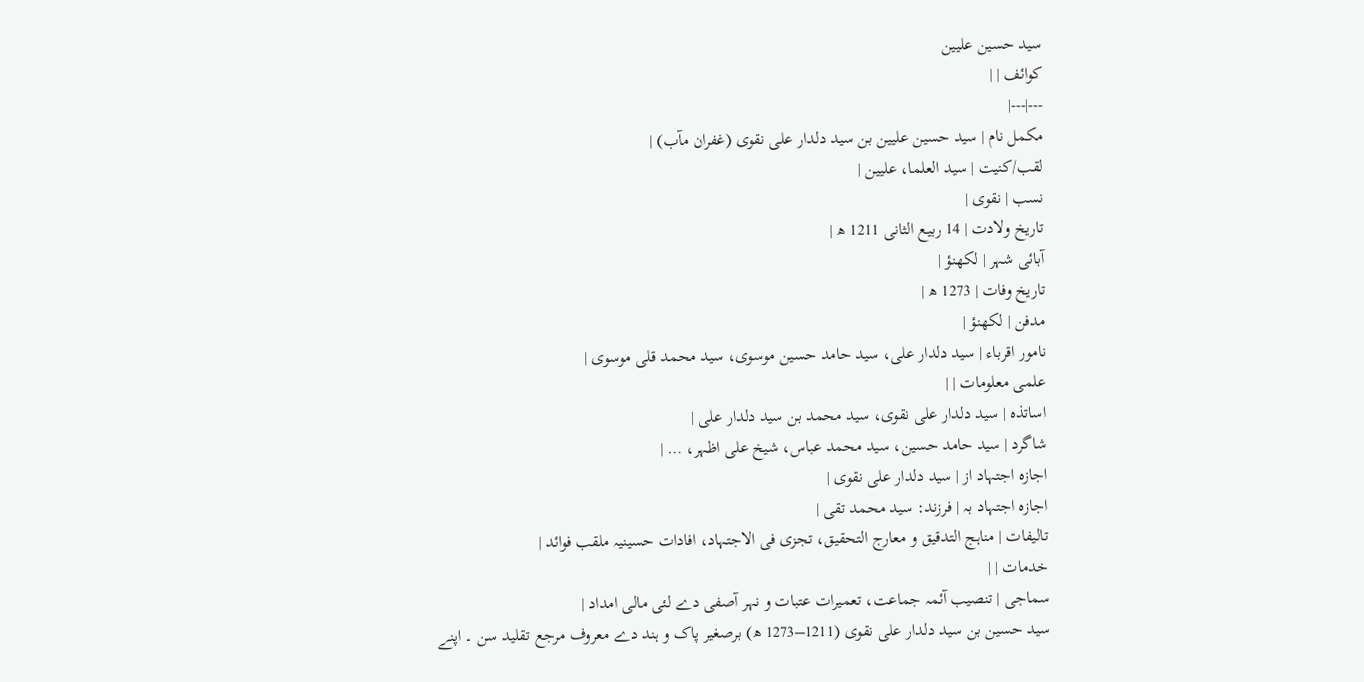سید حسین علیین
کوائف | |
---|---|
مکمل نام | سید حسین علیین بن سید دلدار علی نقوی (غفران مآب) |
لقب/کنیت | سید العلما، علیین |
نسب | نقوی |
تاریخ ولادت | 14 ربیع الثانی 1211 ھ |
آبائی شہر | لکھنؤ |
تاریخ وفات | 1273 ھ |
مدفن | لکھنؤ |
نامور اقرباء | سید دلدار علی، سید حامد حسین موسوی، سید محمد قلی موسوی |
علمی معلومات | |
اساتذہ | سید دلدار علی نقوی، سید محمد بن سید دلدار علی |
شاگرد | سید حامد حسین، سید محمد عباس، شیخ علی اظہر، … |
اجازہ اجتہاد از | سید دلدار علی نقوی |
اجازہ اجتہاد بہ | فرزند: سید محمد تقی |
تالیفات | مناہج التدقیق و معارج التحقیق، تجزی فی الاجتہاد، افادات حسینیہ ملقب فوائد |
خدمات | |
سماجی | تنصیب آئمہ جماعت، تعمیرات عتبات و نہر آصفی دے لئی مالی امداد |
سید حسین بن سید دلدار علی نقوی (1211–1273 ھ) برصغیر پاک و ہند دے معروف مرجع تقلید سن ۔ اپنے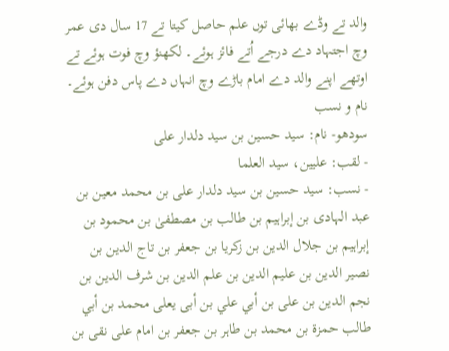والد تے وڈے بھائی توں علم حاصل کیتا تے 17 سال دی عمر وچ اجتہاد دے درجے اُتے فائز ہوئے۔ لکھنؤ وچ فوت ہوئے تے اوتھے اپنے والد دے امام باڑے وچ انہاں دے پاس دفن ہوئے۔
نام و نسب
سودھو- نام: سید حسین بن سید دلدار علی
- لقب: علیین، سید العلما
- نسب: سید حسین بن سيد دلدار علی بن محمد معين بن عبد الہادی بن إبراہيم بن طالب بن مصطفیٰ بن محمود بن إبراہيم بن جلال الدين بن زكريا بن جعفر بن تاج الدين بن نصير الدين بن عليم الدين بن علم الدين بن شرف الدين بن نجم الدين بن علی بن أبي علي بن أبی يعلی محمد بن أبي طالب حمزة بن محمد بن طاہر بن جعفر بن امام علی نقی بن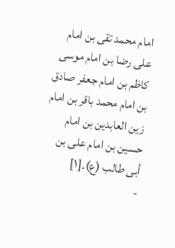امام محمد تقی بن امام علی رضا بن امام موسی کاظم بن امام جعفر صادق بن امام محمد باقر بن امام زین العابدین بن امام حسین بن امام علی بن أبی طالب (ع)۔[۱]
-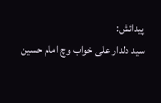پیدائش:
سید دلدار علی خواب وچ امام حسین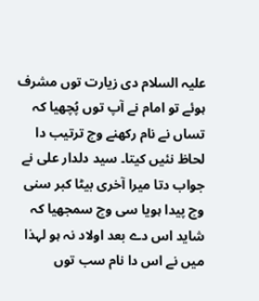علیہ السلام دی زیارت توں مشرف ہوئے تو امام نے آپ توں پُچھیا کہ تساں نے نام رکھنے وچ ترتیب دا لحاظ نئيں کیتا۔ سید دلدار علی نے جواب دتا میرا آخری بیٹا کبر سنی وچ پیدا ہويا سی وچ سمجھیا کہ شاید اس دے بعد اولاد نہ ہو لہذا ميں نے اس دا نام سب توں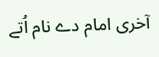آخری امام دے نام اُتے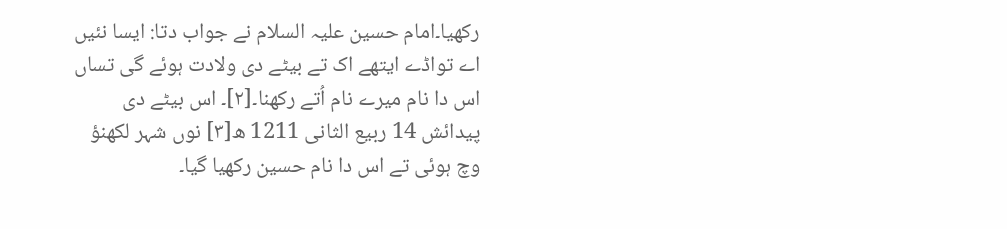رکھیا۔امام حسین علیہ السلام نے جواب دتا: ایسا نئيں اے تواڈے ایتھے اک تے بیٹے دی ولادت ہوئے گی تساں اس دا نام میرے نام اُتے رکھنا۔[۲]۔ اس بیٹے دی پیدائش 14 ربیع الثانی 1211 ھ[۳] نوں شہر لکھنؤ وچ ہوئی تے اس دا نام حسین رکھیا گیا۔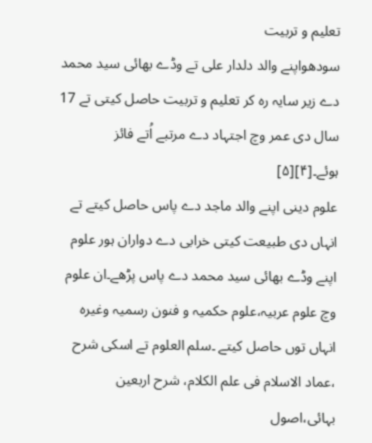تعلیم و تربیت
سودھواپنے والد دلدار علی تے وڈے بھائی سید محمد دے زیر سایہ رہ کر تعلیم و تربیت حاصل کيتی تے 17 سال دی عمر وچ اجتہاد دے مرتبے اُتے فائز ہوئے۔[۴][۵]
علوم دینی اپنے والد ماجد دے پاس حاصل کيتے تے انہاں دی طبیعت کيتی خرابی دے دواران ہور علوم اپنے وڈے بھائی سید محمد دے پاس پڑھے۔ان علوم وچ علوم عربیہ،علوم حکمیہ و فنون رسمیہ وغیرہ انہاں توں حاصل کيتے ۔سلم العلوم تے اسکی شرح ،عماد الاسلام فی علم الکلام، شرح اربعین بہائی،اصول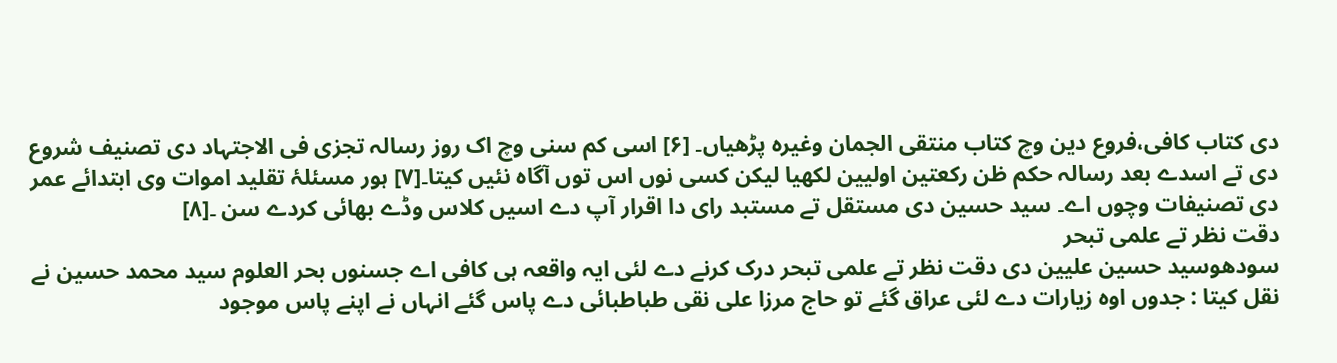دی کتاب کافی،فروع دین وچ کتاب منتقی الجمان وغیرہ پڑھیاں۔ [۶] اسی کم سنی وچ اک روز رسالہ تجزی فی الاجتہاد دی تصنیف شروع دی تے اسدے بعد رسالہ حکم ظن رکعتین اولیین لکھیا لیکن کسی نوں اس توں آگاہ نئيں کیتا۔[۷] ہور مسئلۂ تقلید اموات وی ابتدائے عمر دی تصنیفات وچوں اے۔ سید حسین دی مستقل تے مستبد رای دا اقرار آپ دے اسيں کلاس وڈے بھائی کردے سن ۔[۸]
دقت نظر تے علمی تبحر
سودھوسید حسین علیین دی دقت نظر تے علمی تبحر درک کرنے دے لئی ایہ واقعہ ہی کافی اے جسنوں بحر العلوم سید محمد حسین نے نقل کیتا : جدوں اوہ زیارات دے لئی عراق گئے تو حاج مرزا علی نقی طباطبائی دے پاس گئے انہاں نے اپنے پاس موجود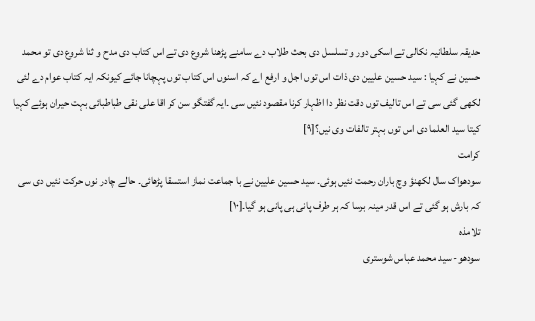حدیقہ سلطانیہ نکالی تے اسکی دور و تسلسل دی بحث طلاب دے سامنے پڑھنا شروع دی تے اس کتاب دی مدح و ثنا شروع دی تو محمد حسین نے کہیا : سید حسین علیین دی ذات اس توں اجل و ارفع اے کہ اسنوں اس کتاب توں پہچانا جائے کیونکہ ایہ کتاب عوام دے لئی لکھی گئی سی تے اس تالیف توں دقت نظر دا اظہار کرنا مقصود نئيں سی ۔ایہ گفتگو سن کر اقا علی نقی طباطبائی بہت حیران ہوئے کہیا کیتا سید العلما دی اس توں بہتر تالفات وی نيں؟[۹]
کرامت
سودھواک سال لکھنؤ وچ باران رحمت نئيں ہوئی۔ سید حسین علیین نے با جماعت نماز استسقا پڑھائی۔ حالے چادر نوں حرکت نئيں دی سی کہ بارش ہو گئی تے اس قدر مینہ برسا کہ ہر طرف پانی ہی پانی ہو گیا۔[۱۰]
تلامذہ
سودھو- سید محمد عباس شوستری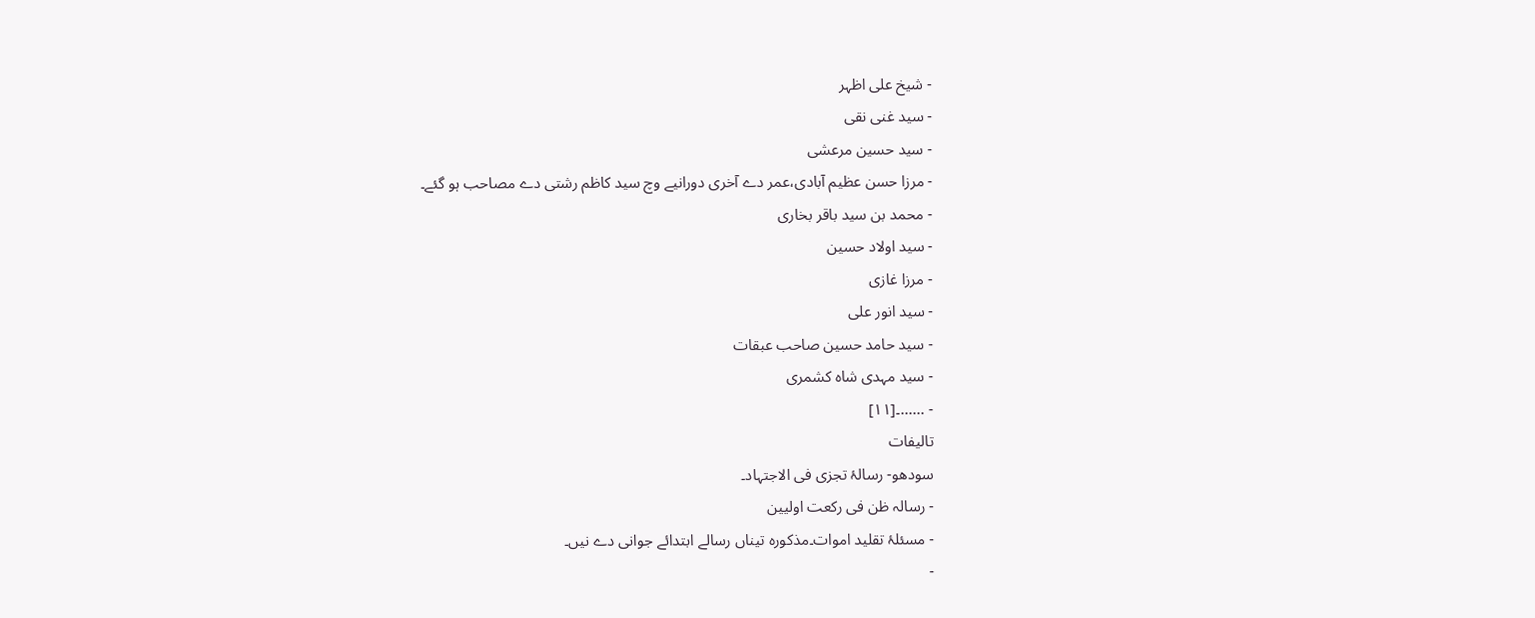- شیخ علی اظہر
- سید غنی نقی
- سید حسین مرعشی
- مرزا حسن عظیم آبادی،عمر دے آخری دورانیے وچ سید کاظم رشتی دے مصاحب ہو گئے۔
- محمد بن سید باقر بخاری
- سید اولاد حسین
- مرزا غازی
- سید انور علی
- سید حامد حسین صاحب عبقات
- سید مہدی شاہ کشمری
- ......۔[۱۱]
تالیفات
سودھو- رسالۂ تجزی فی الاجتہاد۔
- رسالہ ظن فی رکعت اولیین
- مسئلۂ تقلید اموات۔مذکورہ تیناں رسالے ابتدائے جوانی دے نيں۔
-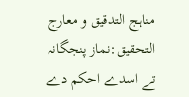مناہج التدقیق و معارج التحقیق:نماز پنجگانہ تے اسدے احکم دے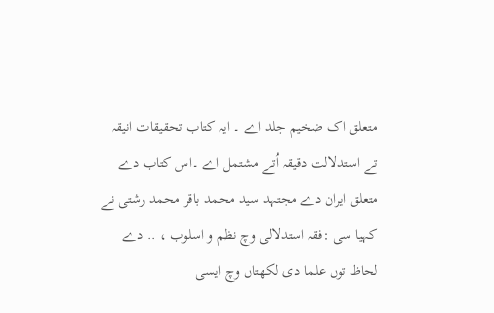متعلق اک ضخیم جلد اے ۔ ایہ کتاب تحقیقات انیقہ تے استدلالت دقیقہ اُتے مشتمل اے ۔اس کتاب دے متعلق ایران دے مجتہد سید محمد باقر محمد رشتی نے کہیا سی :فقہ استدلالی وچ نظم و اسلوب ، .. دے لحاظ توں علما دی لکھتاں وچ ایسی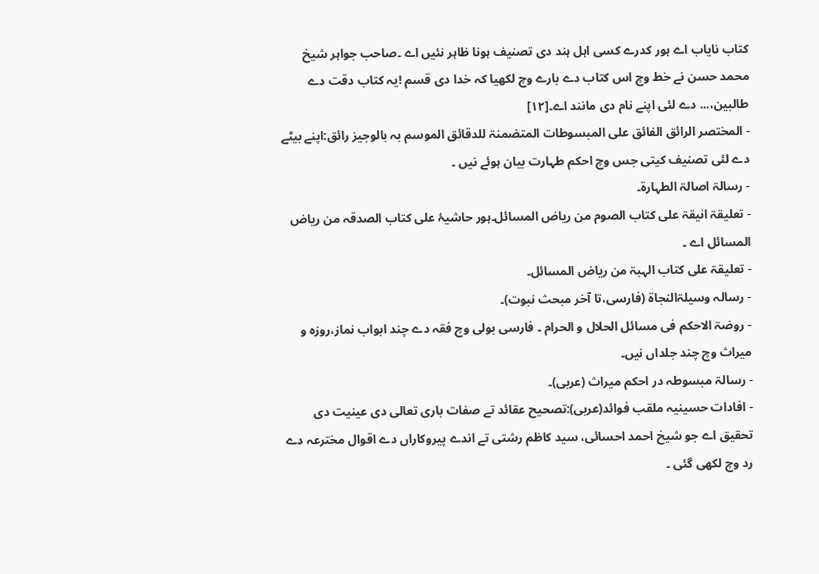کتاب نایاب اے ہور کدرے کسی اہل ہند دی تصنیف ہونا ظاہر نئيں اے ۔صاحب جواہر شیخ محمد حسن نے خط وچ اس کتاب دے بارے وچ لکھیا کہ خدا دی قسم !یہ کتاب دقت دے طالبین،... دے لئی اپنے نام دی مانند اے۔[۱۲]
- المختصر الرائق الفائق علی المبسوطات المتضمنۃ للدقائق الموسم بہ بالوجیز رائق:اپنے بیٹے دے لئی تصنیف کيتی جس وچ احکم طہارت بیان ہوئے نيں ۔
- رسالۃ اصالۃ الطہارۃ۔
- تعلیقۃ انیقۃ علی کتاب الصوم من ریاض المسائل۔ہور حاشیۂ علی کتاب الصدقہ من ریاض المسائل اے ۔
- تعلیقۃ علی کتاب الہبۃ من ریاض المسائل۔
- رسالہ وسیلۃالنجاۃ (فارسی،تا آخر مبحث نبوت)۔
- روضۃ الاحکم فی مسائل الحلال و الحرام ۔ فارسی بولی وچ فقہ دے چند ابواب نماز،روزہ و میراث وچ چند جلداں نيں۔
- رسالۃ مبسوطہ در احکم میراث (عربی)۔
- افادات حسینیہ ملقب فوائد(عربی):تصحیح عقائد تے صفات باری تعالی دی عینیت دی تحقیق اے جو شیخ احمد احسائی، سید کاظم رشتی تے اندے پیروکاراں دے اقوال مخترعہ دے رد وچ لکھی گئی ۔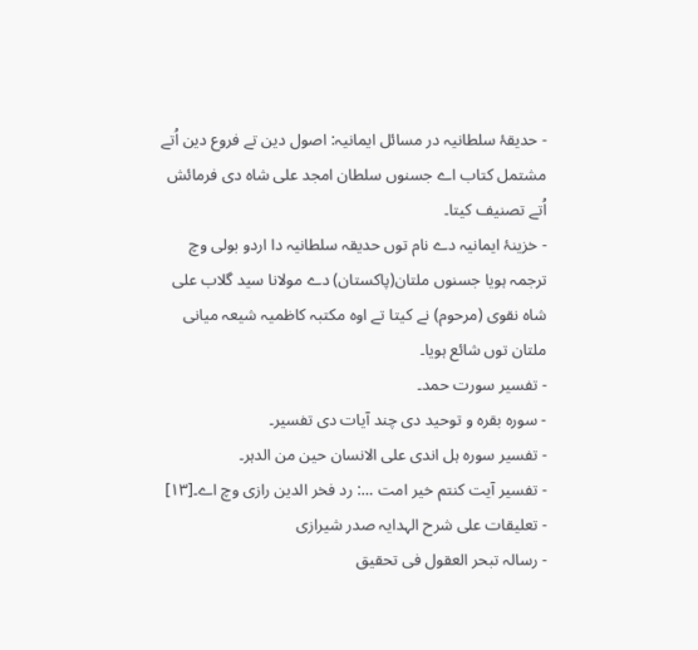- حدیقۂ سلطانیہ در مسائل ایمانیہ: اصول دین تے فروع دین اُتے مشتمل کتاب اے جسنوں سلطان امجد علی شاہ دی فرمائش اُتے تصنیف کیتا۔
- خزینۂ ایمانیہ دے نام توں حدیقہ سلطانیہ دا اردو بولی وچ ترجمہ ہويا جسنوں ملتان(پاکستان) دے مولانا سید گلاب علی شاہ نقوی (مرحوم) نے کیتا تے اوہ مکتبہ کاظمیہ شیعہ میانی ملتان توں شائع ہويا۔
- تفسیر سورت حمد۔
- سورہ بقرہ و توحید دی چند آیات دی تفسیر۔
- تفسیر سورہ ہل اندی علی الانسان حین من الدہر۔
- تفسیر آیت کنتم خیر امت ...: رد فخر الدین رازی وچ اے۔[۱۳]
- تعلیقات علی شرح الہدایہ صدر شیرازی
- رسالہ تبحر العقول فی تحقیق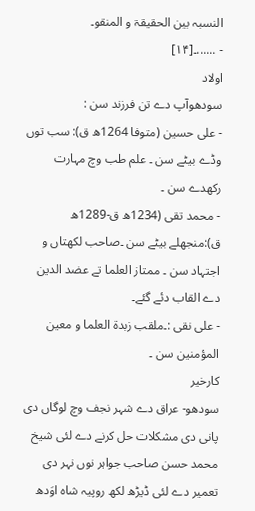النسبہ بین الحقیقۃ و المنقو۔
- ......۔[۱۴]
اولاد
سودھوآپ دے تن فرزند سن :
- علی حسین (متوفا 1264ھ ق): سب توں وڈے بیٹے سن ۔ علم طب وچ مہارت رکھدے سن ۔
- محمد تقی (1234ھ ق-1289ھ ق):منجھلے بیٹے سن ۔صاحب لکھتاں و اجتہاد سن ۔ ممتاز العلما تے عضد الدین دے القاب دئے گئے۔
- علی نقی :۔ملقب زبدۃ العلما و معین المؤمنین سن ۔
کارخیر
سودھو- عراق دے شہر نجف وچ لوگاں دی پانی دی مشکلات حل کرنے دے لئی شیخ محمد حسن صاحب جواہر نوں نہر دی تعمیر دے لئی ڈیڑھ لکھ روپیہ شاہ اوَدھ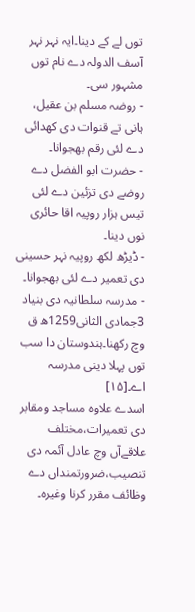توں لے کے دینا۔ایہ نہر نہر آسف الدولہ دے نام توں مشہور سی۔
- روضہ مسلم بن عقیل، ہانی تے قنوات دی کھدائی دے لئی رقم بھجوانا۔
- حضرت ابو الفضل دے روضے دی تزئین دے لئی تیس ہزار روپیہ اقا حائری نوں دینا۔
- ڈیڑھ لکھ روپیہ نہر حسینی دی تعمیر دے لئی بھجوانا۔
- مدرسہ سلطانیہ دی بنیاد 3جمادی الثانی1259ھ ق وچ رکھنا۔ہندوستان دا سب توں پہلا دینی مدرسہ اے۔[۱۵]
اسدے علاوہ مساجد ومقابر دی تعمیرات،مختلف علاقےآں وچ عادل آئمہ دی تنصیب،ضرورتمنداں دے وظائف مقرر کرنا وغیرہ۔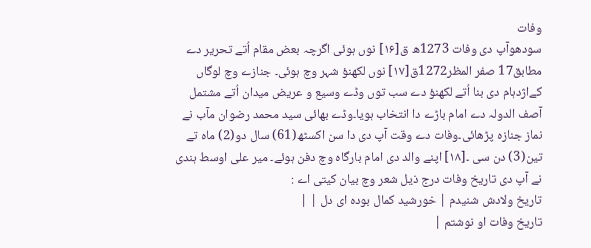وفات
سودھوآپ دی وفات 1273ھ ق[۱۶] نوں ہوئی اگرچہ بعض مقام اُتے تحریر دے مطابق17 صفر المظر1272ق[۱۷] نوں لکھنؤ شہر وچ ہوئی۔ جنازے وچ لوگاں کےاژدہام دی بنا اُتے لکھنؤ دے سب توں وڈے وسیع و عریض میدان اُتے مشتمل آصف الدولہ دے امام باڑے دا انتخاب ہويا۔وڈے بھائی سید محمد رضوان مآب نے نماز جنازہ پڑھائی۔وفات دے وقت آپ دی دا سن اکسٹھ(61) سال دو(2) ماہ تے تین(3) دن سی ۔[۱۸] اپنے والد دی امام بارگاہ وچ دفن ہوئے۔ میر علی اوسط ہندی نے آپ دی تاریخ وفات درج ذیل شعر وچ بیان کيتی اے :
تاریخ ولادش شنیدم | خورشید کمال بودہ ای دل | |
تاریخ وفات او نوشتم |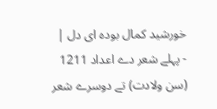خورشید کمال بودہ ای دل |
- پہلے شعر دے اعداد 1211 (سن ولادت) تے دوسرے شعر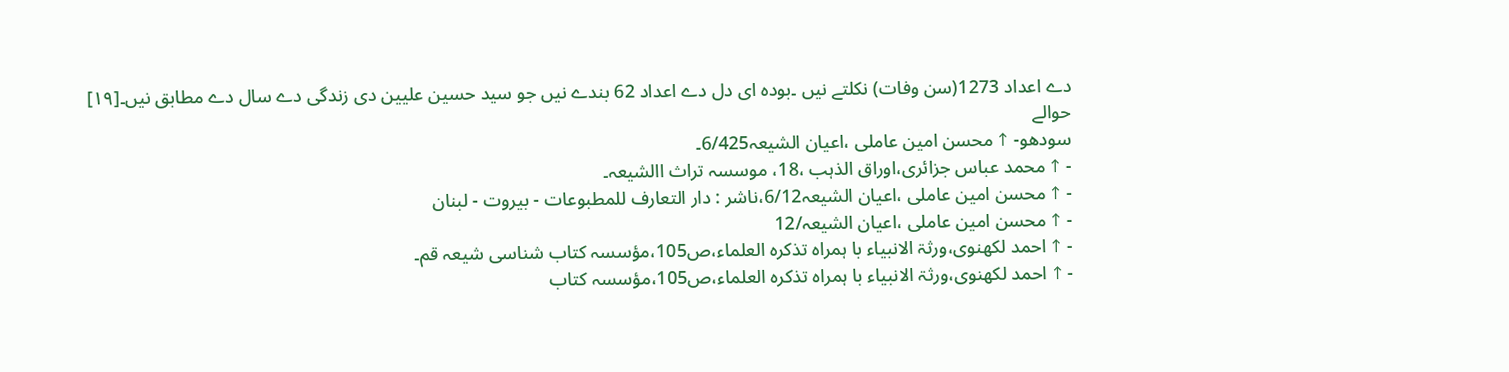دے اعداد 1273(سن وفات) نکلتے نيں ۔بودہ ای دل دے اعداد 62 بندے نيں جو سید حسین علیین دی زندگی دے سال دے مطابق نيں۔[۱۹]
حوالے
سودھو- ↑ محسن امین عاملی ،اعیان الشیعہ6/425۔
- ↑ محمد عباس جزائری،اوراق الذہب ،18، موسسہ تراث االشیعہ۔
- ↑ محسن امین عاملی ،اعیان الشیعہ6/12،ناشر : دار التعارف للمطبوعات - بيروت - لبنان
- ↑ محسن امین عاملی ،اعیان الشیعہ/12
- ↑ احمد لکھنوی،ورثۃ الانبیاء با ہمراہ تذکرہ العلماء،ص105،مؤسسہ کتاب شناسی شیعہ قم۔
- ↑ احمد لکھنوی،ورثۃ الانبیاء با ہمراہ تذکرہ العلماء،ص105،مؤسسہ کتاب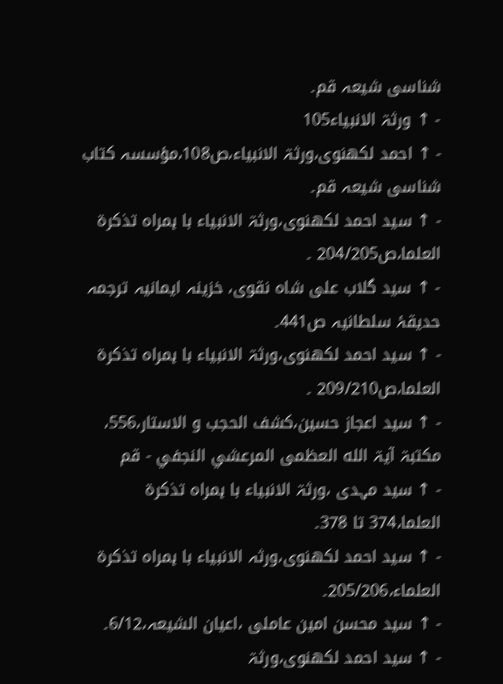شناسی شیعہ قم۔
- ↑ ورثۃ الانبیاء105
- ↑ احمد لکھنوی،ورثۃ الانبیاء،ص108،مؤسسہ کتاب شناسی شیعہ قم۔
- ↑ سید احمد لکھنوی،ورثۃ الانبیاء با ہمراہ تذکرۃ العلما،ص204/205 ۔
- ↑ سید گلاب علی شاہ نقوی، خزینہ ایمانیہ ترجمہ حدیقۂ سلطانیہ ص441۔
- ↑ سید احمد لکھنوی،ورثۃ الانبیاء با ہمراہ تذکرۃ العلما،ص209/210 ۔
- ↑ سید اعجاز حسین،کشف الحجب و الاستار،556، مكتبۃ آيۃ الله العظمى المرعشي النجفي - قم
- ↑ سید مہدی ،ورثۃ الانبیاء با ہمراہ تذکرۃ العلما،374 تا 378۔
- ↑ سید احمد لکھنوی،ورثہ الانبیاء با ہمراہ تذکرۃ العلماء،205/206۔
- ↑ سید محسن امین عاملی ،اعیان الشیعہ،6/12۔
- ↑ سید احمد لکھنوی،ورثۃ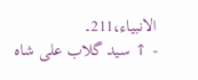الانبیاء،211۔
- ↑ سید گلاب علی شاہ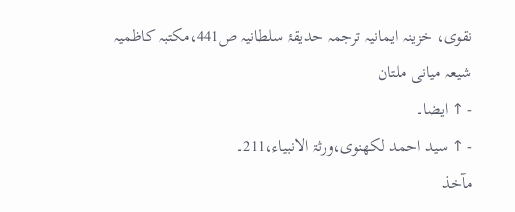نقوی، خزینہ ایمانیہ ترجمہ حدیقۂ سلطانیہ ص441،مکتبہ کاظمیہ شیعہ میانی ملتان
- ↑ ایضا۔
- ↑ سید احمد لکھنوی،ورثۃ الانبیاء،211۔
مآخذ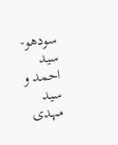سودھو- سید احمد و سید مہدی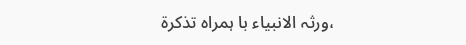،ورثہ الانبیاء با ہمراہ تذکرۃ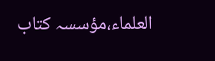العلماء،مؤسسہ کتاب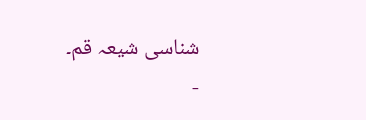شناسی شیعہ قم۔
-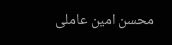محسن امین عاملی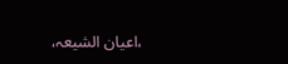،اعیان الشیعہ،